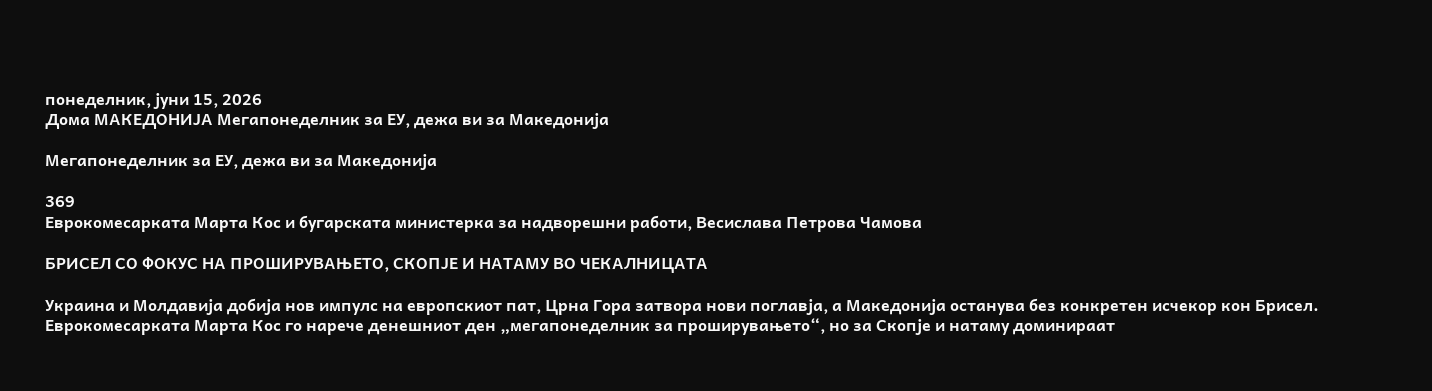понеделник, јуни 15, 2026
Дома МАКЕДОНИЈА Мегапонеделник за ЕУ, дежа ви за Македонија

Мегапонеделник за ЕУ, дежа ви за Македонија

369
Еврокомесарката Марта Кос и бугарската министерка за надворешни работи, Весислава Петрова Чамова

БРИСЕЛ СО ФОКУС НА ПРОШИРУВАЊЕТО, СКОПЈЕ И НАТАМУ ВО ЧЕКАЛНИЦАТА

Украина и Молдавија добија нов импулс на европскиот пат, Црна Гора затвора нови поглавја, а Македонија останува без конкретен исчекор кон Брисел. Еврокомесарката Марта Кос го нарече денешниот ден „мегапонеделник за проширувањето“, но за Скопје и натаму доминираат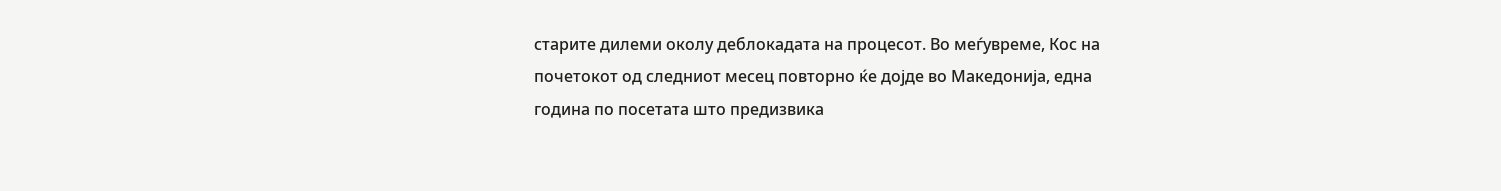старите дилеми околу деблокадата на процесот. Во меѓувреме, Кос на почетокот од следниот месец повторно ќе дојде во Македонија, една година по посетата што предизвика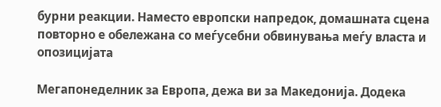бурни реакции. Наместо европски напредок, домашната сцена повторно е обележана со меѓусебни обвинувања меѓу власта и опозицијата

Мегапонеделник за Европа, дежа ви за Македонија. Додека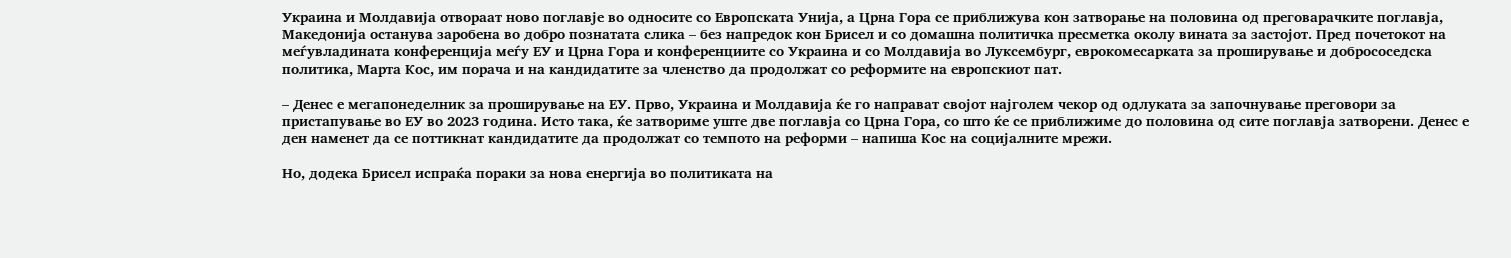Украина и Молдавија отвораат ново поглавје во односите со Европската Унија, а Црна Гора се приближува кон затворање на половина од преговарачките поглавја, Македонија останува заробена во добро познатата слика – без напредок кон Брисел и со домашна политичка пресметка околу вината за застојот. Пред почетокот на меѓувладината конференција меѓу ЕУ и Црна Гора и конференциите со Украина и со Молдавија во Луксембург, еврокомесарката за проширување и добрососедска политика, Марта Кос, им порача и на кандидатите за членство да продолжат со реформите на европскиот пат.

– Денес е мегапонеделник за проширување на ЕУ. Прво, Украина и Молдавија ќе го направат својот најголем чекор од одлуката за започнување преговори за пристапување во ЕУ во 2023 година. Исто така, ќе затвориме уште две поглавја со Црна Гора, со што ќе се приближиме до половина од сите поглавја затворени. Денес е ден наменет да се поттикнат кандидатите да продолжат со темпото на реформи – напиша Кос на социјалните мрежи.

Но, додека Брисел испраќа пораки за нова енергија во политиката на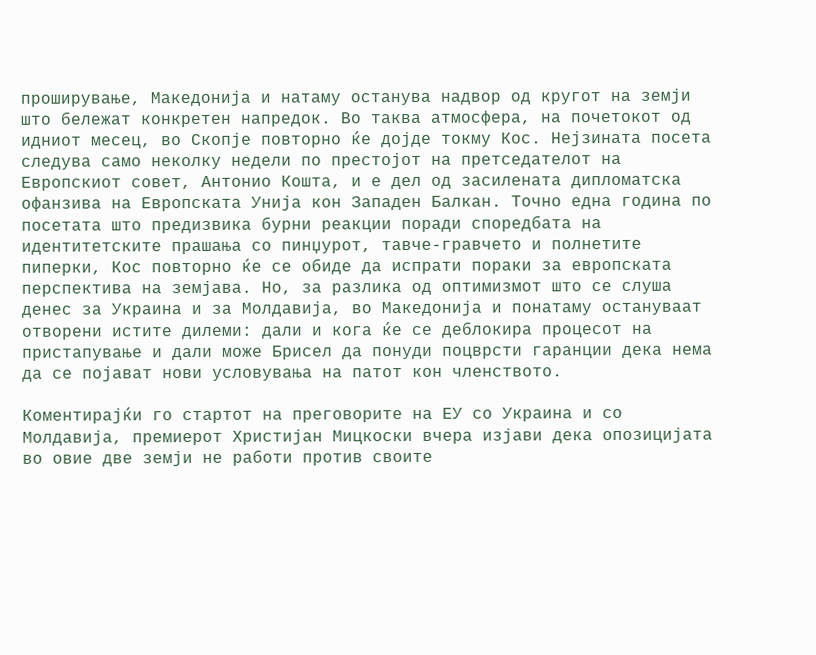проширување, Македонија и натаму останува надвор од кругот на земји што бележат конкретен напредок. Во таква атмосфера, на почетокот од идниот месец, во Скопје повторно ќе дојде токму Кос. Нејзината посета следува само неколку недели по престојот на претседателот на Европскиот совет, Антонио Кошта, и е дел од засилената дипломатска офанзива на Европската Унија кон Западен Балкан. Точно една година по посетата што предизвика бурни реакции поради споредбата на идентитетските прашања со пинџурот, тавче-гравчето и полнетите пиперки, Кос повторно ќе се обиде да испрати пораки за европската перспектива на земјава. Но, за разлика од оптимизмот што се слуша денес за Украина и за Молдавија, во Македонија и понатаму остануваат отворени истите дилеми: дали и кога ќе се деблокира процесот на пристапување и дали може Брисел да понуди поцврсти гаранции дека нема да се појават нови условувања на патот кон членството.

Коментирајќи го стартот на преговорите на ЕУ со Украина и со Молдавија, премиерот Христијан Мицкоски вчера изјави дека опозицијата во овие две земји не работи против своите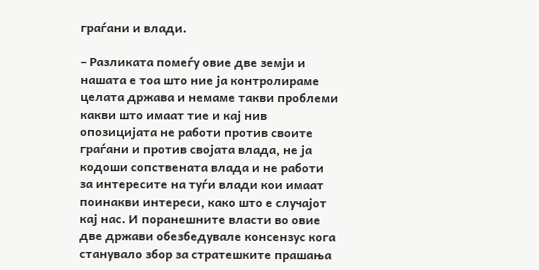граѓани и влади.

– Разликата помеѓу овие две земји и нашата е тоа што ние ја контролираме целата држава и немаме такви проблеми какви што имаат тие и кај нив опозицијата не работи против своите граѓани и против својата влада, не ја кодоши сопствената влада и не работи за интересите на туѓи влади кои имаат поинакви интереси, како што е случајот кај нас. И поранешните власти во овие две држави обезбедувале консензус кога станувало збор за стратешките прашања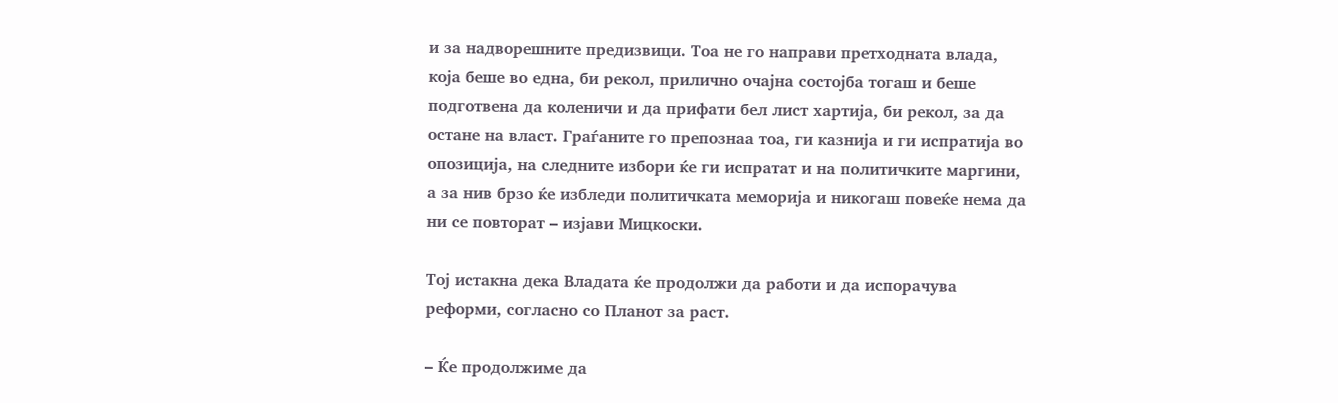и за надворешните предизвици. Тоа не го направи претходната влада, која беше во една, би рекол, прилично очајна состојба тогаш и беше подготвена да коленичи и да прифати бел лист хартија, би рекол, за да остане на власт. Граѓаните го препознаа тоа, ги казнија и ги испратија во опозиција, на следните избори ќе ги испратат и на политичките маргини, а за нив брзо ќе избледи политичката меморија и никогаш повеќе нема да ни се повторат – изјави Мицкоски.

Тој истакна дека Владата ќе продолжи да работи и да испорачува реформи, согласно со Планот за раст.

– Ќе продолжиме да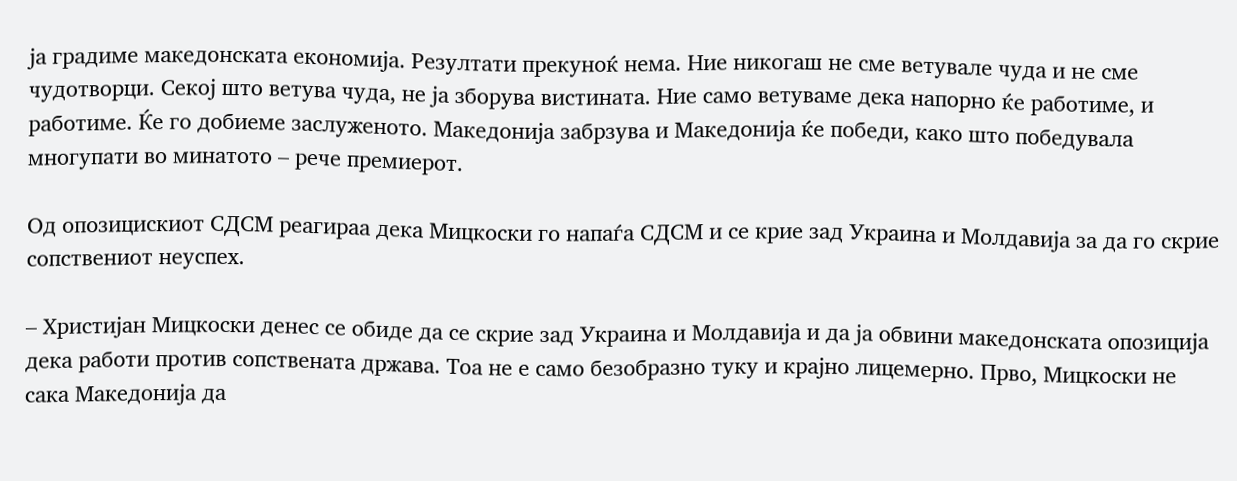ја градиме македонската економија. Резултати прекуноќ нема. Ние никогаш не сме ветувале чуда и не сме чудотворци. Секој што ветува чуда, не ја зборува вистината. Ние само ветуваме дека напорно ќе работиме, и работиме. Ќе го добиеме заслуженото. Македонија забрзува и Македонија ќе победи, како што победувала многупати во минатото – рече премиерот.

Од опозицискиот СДСМ реагираа дека Мицкоски го напаѓа СДСМ и се крие зад Украина и Молдавија за да го скрие сопствениот неуспех.

– Христијан Мицкоски денес се обиде да се скрие зад Украина и Молдавија и да ја обвини македонската опозиција дека работи против сопствената држава. Тоа не е само безобразно туку и крајно лицемерно. Прво, Мицкоски не сака Македонија да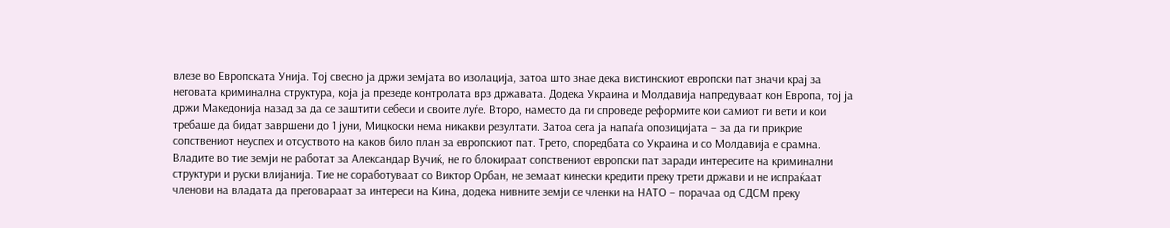влезе во Европската Унија. Тој свесно ја држи земјата во изолација, затоа што знае дека вистинскиот европски пат значи крај за неговата криминална структура, која ја презеде контролата врз државата. Додека Украина и Молдавија напредуваат кон Европа, тој ја држи Македонија назад за да се заштити себеси и своите луѓе. Второ, наместо да ги спроведе реформите кои самиот ги вети и кои требаше да бидат завршени до 1 јуни, Мицкоски нема никакви резултати. Затоа сега ја напаѓа опозицијата – за да ги прикрие сопствениот неуспех и отсуството на каков било план за европскиот пат. Трето, споредбата со Украина и со Молдавија е срамна. Владите во тие земји не работат за Александар Вучиќ, не го блокираат сопствениот европски пат заради интересите на криминални структури и руски влијанија. Тие не соработуваат со Виктор Орбан, не земаат кинески кредити преку трети држави и не испраќаат членови на владата да преговараат за интереси на Кина, додека нивните земји се членки на НАТО – порачаа од СДСМ преку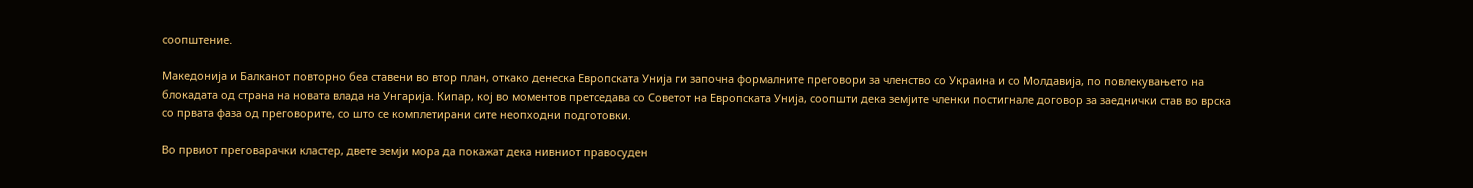соопштение.

Македонија и Балканот повторно беа ставени во втор план, откако денеска Европската Унија ги започна формалните преговори за членство со Украина и со Молдавија, по повлекувањето на блокадата од страна на новата влада на Унгарија. Кипар, кој во моментов претседава со Советот на Европската Унија, соопшти дека земјите членки постигнале договор за заеднички став во врска со првата фаза од преговорите, со што се комплетирани сите неопходни подготовки.

Во првиот преговарачки кластер, двете земји мора да покажат дека нивниот правосуден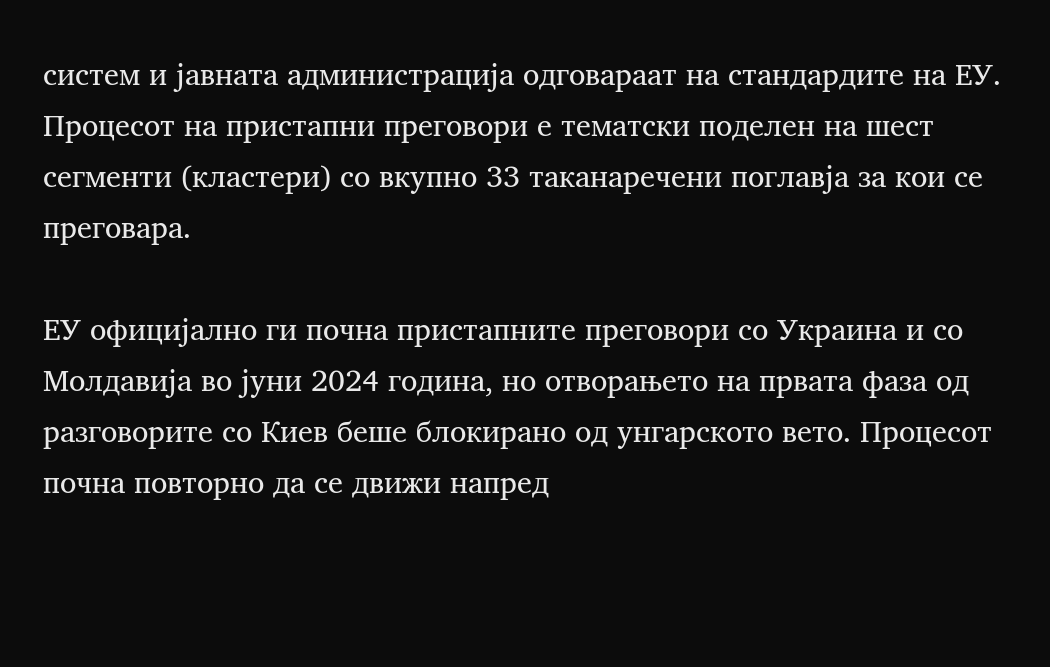систем и јавната администрација одговараат на стандардите на ЕУ. Процесот на пристапни преговори е тематски поделен на шест сегменти (кластери) со вкупно 33 таканаречени поглавја за кои се преговара.

ЕУ официјално ги почна пристапните преговори со Украина и со Молдавија во јуни 2024 година, но отворањето на првата фаза од разговорите со Киев беше блокирано од унгарското вето. Процесот почна повторно да се движи напред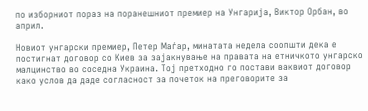по изборниот пораз на поранешниот премиер на Унгарија, Виктор Орбан, во април.

Новиот унгарски премиер, Петер Маѓар, минатата недела соопшти дека е постигнат договор со Киев за зајакнување на правата на етничкото унгарско малцинство во соседна Украина. Тој претходно го постави ваквиот договор како услов да даде согласност за почеток на преговорите за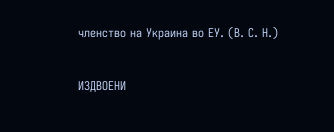членство на Украина во ЕУ. (В. С. Н.)

ИЗДВОЕНИ